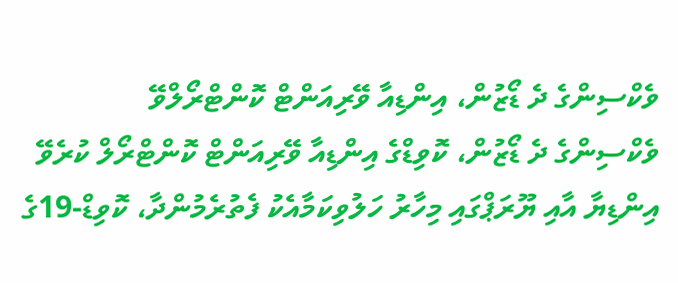ވެކްސިންގެ ދެ ޑޯޒުން، އިންޑިއާ ވޭރިއަންޓް ކޮންޓްރޯލްވޭ
ވެކްސިންގެ ދެ ޑޯޒުން، ކޮވިޑްގެ އިންޑިއާ ވޭރިއަންޓް ކޮންޓްރޯލް ކުރެވޭ
އިންޑިޔާ އާއި ޔޫރަޕްގައި މިހާރު ހަލުވިކަމާއެކު ފެތުރެމުންދާ، ކޮވިޑް-19ގެ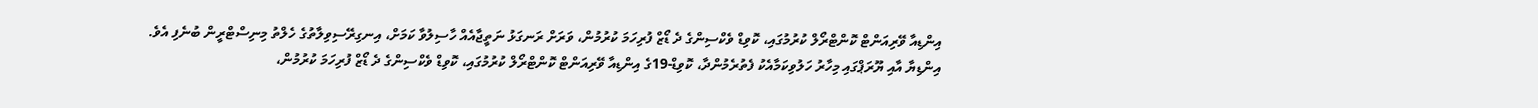އިންޑިއާ ވޭރިއަންޓް ކޮންޓްރޯލް ކުރުމުގައި، ކޮވިޑް ވެކްސިންގެ ދެ ޑޯޒް ފުރިހަމަ ކުރުމުން، ވަރަށް ރަނގަޅު ނަތީޖާއެއް ހާސިލުވާ ކަމަށް، އިނގިރޭސިވިލާތުގެ ހެލްތު މިނިސްޓްރީން ބުނެފި އެވެ.
އިންޑިޔާ އާއި ޔޫރަޕްގައި މިހާރު ހަލުވިކަމާއެކު ފެތުރެމުންދާ، ކޮވިޑް-19ގެ އިންޑިއާ ވޭރިއަންޓް ކޮންޓްރޯލް ކުރުމުގައި، ކޮވިޑް ވެކްސިންގެ ދެ ޑޯޒް ފުރިހަމަ ކުރުމުން،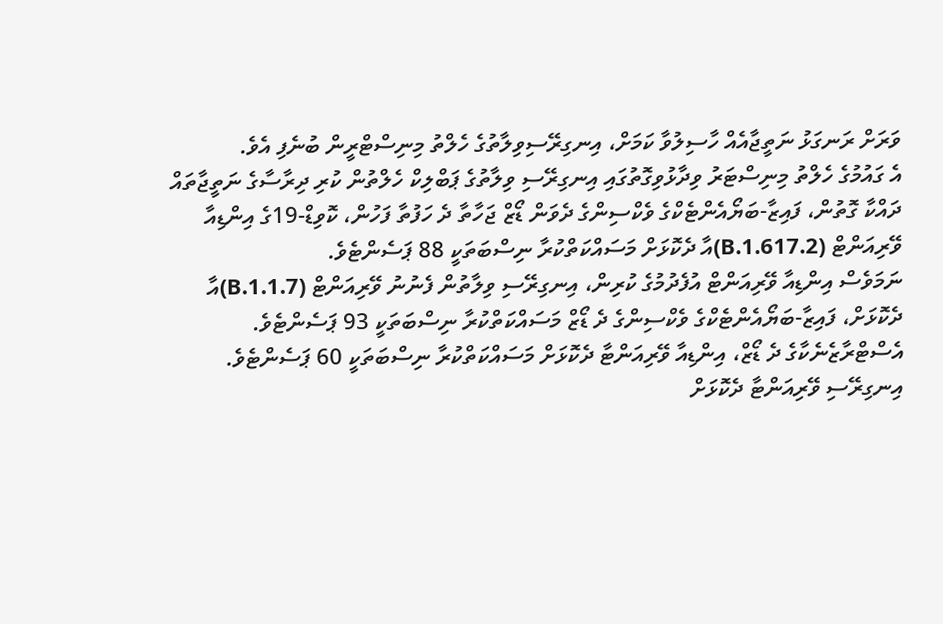ވަރަށް ރަނގަޅު ނަތީޖާއެއް ހާސިލުވާ ކަމަށް، އިނގިރޭސިވިލާތުގެ ހެލްތު މިނިސްޓްރީން ބުނެފި އެވެ.
އެ ގައުމުގެ ހެލްތު މިނިސްޓަރު ވިދާޅުވިގޮތުގައި އިނގިރޭސި ވިލާތުގެ ޕަބްލިކް ހެލްތުން ކުރި ދިރާސާގެ ނަތީޖާތައް ދައްކާ ގޮތުން، ފައިޒާ-ބަޔޯއެންޓެކްގެ ވެކްސިންގެ ދެވަން ޑޯޒް ޖަހާތާ ދެ ހަފުތާ ފަހުން، ކޮވިޑް-19ގެ އިންޑިއާ ވޭރިއަންޓް (B.1.617.2)އާ ދެކޮޅަށް މަސައްކަތްކުރާ ނިސްބަތަކީ 88 ޕަސެންޓެވެ.
ނަމަވެސް އިންޑިއާ ވޭރިއަންޓް އުފެދުމުގެ ކުރިން، އިނގިރޭސި ވިލާތުން ފެނުނު ވޭރިއަންޓް (B.1.1.7)އާ ދެކޮޅަށް، ފައިޒާ-ބަޔޯއެންޓެކްގެ ވެކްސިންގެ ދެ ޑޯޒް މަސައްކަތްކުރާ ނިސްބަތަކީ 93 ޕަސެންޓެވެ.
އެސްޓްރާޒެނެކާގެ ދެ ޑޯޒް، އިންޑިއާ ވޭރިއަންޓާ ދެކޮޅަށް މަސައްކަތްކުރާ ނިސްބަތަކީ 60 ޕަސެންޓެވެ.
އިނގިރޭސި ވޭރިއަންޓާ ދެކޮޅަށް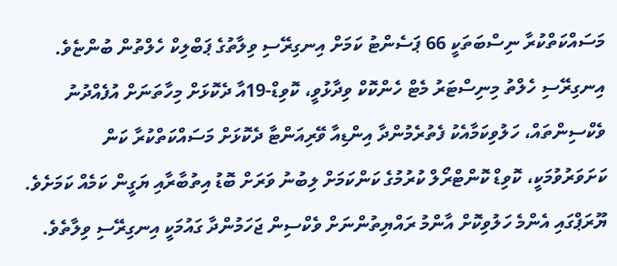މަސައްކަތްކުރާ ނިސްބަތަކީ 66 ޕަސެންޓު ކަމަށް އިނގިރޭސި ވިލާތުގެ ޕަބްލިކް ހެލްތުން ބުންޏެވެ.
އިނގިރޭސި ހެލްތު މިނިސްޓަރު މެޓް ހެންކޮކް ވިދާޅުވީ، ކޮވިޑް-19އާ ދެކޮޅަށް މިހާތަނަށް އުފެއްދުނު ވެކްސިންތައް، ހަލުވިކަމާއެކު ފެތުރެމުންދާ އިންޑިއާ ވޭރިއަންޓާ ދެކޮޅަށް މަސައްކަތްކުރާ ކަން ކަށަވަރުވުމަކީ، ކޮވިޑް ކޮންޓްރޯލް ކުރުމުގެ ކަންކަމަށް ލިބުނު ވަރަށް ބޮޑު އިތުބާރާއި ޔަގީން ކަމެއް ކަމަށެވެ.
ޔޫރަޕްގައި އެންމެ ހަލުވިކޮށް އާންމު ރައްޔިތުންނަށް ވެކްސިން ޖަހަމުންދާ ގައުމަކީ އިނގިރޭސި ވިލާތެވެ.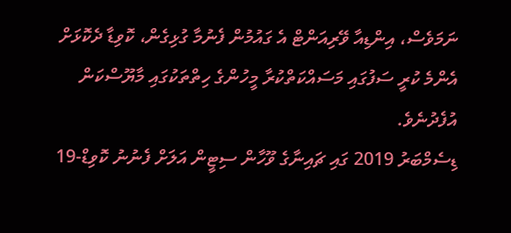ނަމަވެސް، އިންޑިއާ ވޭރިއަންޓް އެ ގައުމުން ފެނުމާ ގުޅިގެން، ކޮވިޑާ ދެކޮޅަށް އެންމެ ކުރީ ސަފުގައި މަސައްކަތްކުރާ މީހުންގެ ހިތްތަކުގައި މާޔޫސްކަން އުފެދުނެވެ.
ޑިސެމްބަރު 2019 ގައި ޗައިނާގެ ވޫހާން ސިޓީން އަލަށް ފެނުނު ކޮވިޑް-19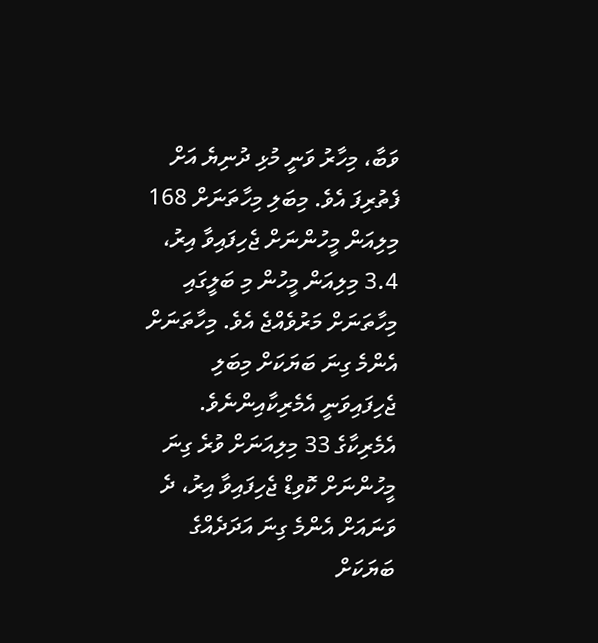ވަބާ، މިހާރު ވަނީ މުޅި ދުނިޔެ އަށް ފެތުރިފަ އެވެ. މިބަލި މިހާތަނަށް 168 މިލިއަން މީހުންނަށް ޖެހިފައިވާ އިރު، 3.4 މިލިއަން މީހުން މި ބަލީގައި މިހާތަނަށް މަރުވެއްޖެ އެވެ. މިހާތަނަށް އެންމެ ގިނަ ބަޔަކަށް މިބަލި ޖެހިފައިވަނީ އެމެރިކާއިންނެވެ.
އެމެރިކާގެ 33 މިލިއަނަށް ވުރެ ގިނަ މީހުންނަށް ކޮވިޑް ޖެހިފައިވާ އިރު، ދެ ވަނައަށް އެންމެ ގިނަ އަދަދެއްގެ ބަޔަކަށް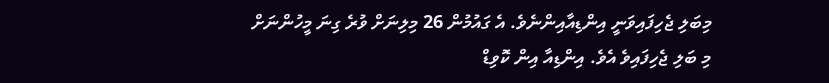މިބަލި ޖެހިފައިވަނީ އިންޑިއާއިންނެވެ. އެ ގައުމުން 26 މިލިނަށް ވުރެ ގިނަ މީހުންނަށް މި ބަލި ޖެހިފައިވެ އެވެ. އިންޑިއާ އިން ކޮވިޑް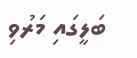ބަލީގައި މަރުވި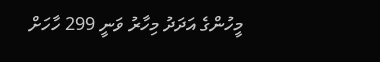މީހުންގެ އަދަދު މިހާރު ވަނީ 299 ހާހަށް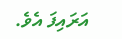އަރައިފަ އެވެ.